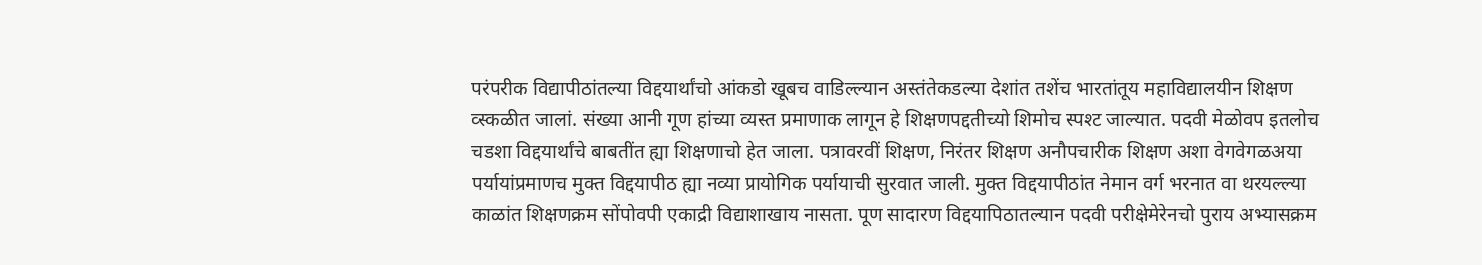परंपरीक विद्यापीठांतल्या विद्दयार्थांचो आंकडो खूबच वाडिल्ल्यान अस्तंतेकडल्या देशांत तशेंच भारतांतूय महाविद्यालयीन शिक्षण व्स्कळीत जालां. संख्या आनी गूण हांच्या व्यस्त प्रमाणाक लागून हे शिक्षणपद्दतीच्यो शिमोच स्पश्ट जाल्यात. पदवी मेळोवप इतलोच चडशा विद्दयार्थांचे बाबतींत ह्या शिक्षणाचो हेत जाला. पत्रावरवीं शिक्षण, निरंतर शिक्षण अनौपचारीक शिक्षण अशा वेगवेगळअया पर्यायांप्रमाणच मुक्त विद्दयापीठ ह्या नव्या प्रायोगिक पर्यायाची सुरवात जाली. मुक्त विद्दयापीठांत नेमान वर्ग भरनात वा थरयल्ल्या काळांत शिक्षणक्रम सोंपोवपी एकाद्री विद्याशाखाय नासता. पूण सादारण विद्दयापिठातल्यान पदवी परीक्षेमेरेनचो पुराय अभ्यासक्रम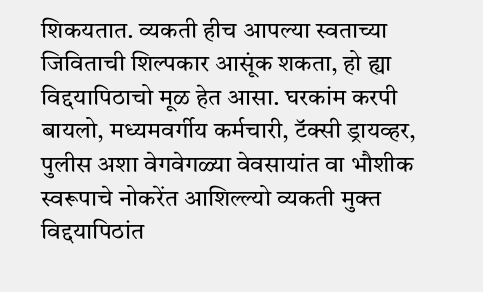शिकयतात. व्यकती हीच आपल्या स्वताच्या जिविताची शिल्पकार आसूंक शकता, हो ह्या विद्दयापिठाचो मूळ हेत आसा. घरकांम करपी बायलो, मध्यमवर्गीय कर्मचारी, टॅक्सी ड्रायव्हर, पुलीस अशा वेगवेगळ्या वेवसायांत वा भौशीक स्वरूपाचे नोकरेंत आशिल्ल्यो व्यकती मुक्त विद्दयापिठांत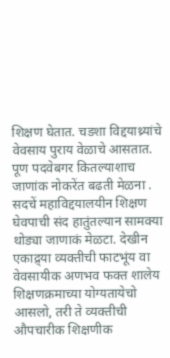शिक्षण घेतात. चडशा विद्दयाथ्र्यांचे वेवसाय पुराय वेळाचे आसतात. पूण पदवेबगर कितल्याशाच जाणांक नोकरेंत बढती मेळना . सदचें महाविद्दयालयीन शिक्षण घेवपाची संद हातुंतल्यान सामक्या थोड्या जाणाकं मेळटा. देखीन एकाद्र्या व्यक्तीची फाटभूंय वा वेवसायीक अणभव फक्त शालेय शिक्षणक्रमाच्या योग्यतायेचो आसलो, तरी ते व्यक्तीची औपचारीक शिक्षणीक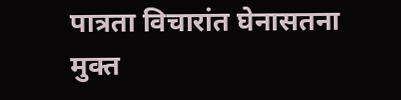पात्रता विचारांत घेनासतना मुक्त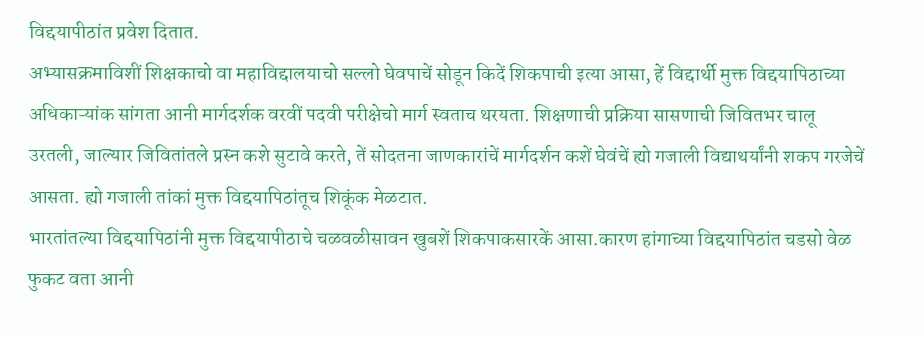विद्दयापीठांत प्रवेश दितात.
अभ्यासक्रमाविशीं शिक्षकाचो वा महाविद्दालयाचो सल्लो घेवपाचें सोडून किदें शिकपाची इत्या आसा, हें विद्दार्थी मुक्त विद्दयापिठाच्या अधिकाऱ्यांक सांगता आनी मार्गदर्शक वरवीं पदवी परीक्षेचो मार्ग स्वताच थरयता. शिक्षणाची प्रक्रिया सासणाची जिवितभर चालू उरतली, जाल्यार जिवितांतले प्रस्न कशे सुटावे करते, तें सोदतना जाणकारांचें मार्गदर्शन कशें घेवंचें ह्यो गजाली विद्याथर्यांनी शकप गरजेचें आसता. ह्यो गजाली तांकां मुक्त विद्दयापिठांतूच शिकूंक मेळटात.
भारतांतल्या विद्दयापिठांनी मुक्त विद्दयापीठाचे चळवळीसावन खुबशें शिकपाकसारकें आसा.कारण हांगाच्या विद्दयापिठांत चडसो वेळ फुकट वता आनी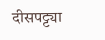दीसपट्ट्या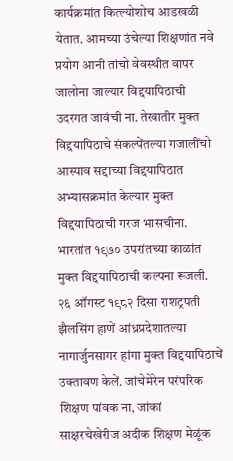कार्यक्रमांत कित्ल्योशोच आडखळी येतात. आमच्या उंचेल्या शिक्षणांत नवे प्रयोग आनी तांचो वेवस्थीत वापर जालोना जाल्यार विद्दयापिठाची उदरगत जावंची ना. तेखातीर मुक्त विद्दयापिठाचे संकल्पेंतल्या गजालींचो आस्पाव सद्दाच्या विद्दयापिठात अभ्यासक्रमांत केल्यार मुक्त विद्दयापिठाची गरज भासचीना.
भारतांत १९७० उपरांतच्या काळांत मुक्त विद्दयापिठाची कल्पना रूजली. २६ ऑगस्ट १९८२ दिसा राशट्रपती झैलसिंग हाणें आंध्रप्रदेशातल्या नागार्जुनसागर हांगा मुक्त विद्दयापिठाचें उक्तावण केलें. जांचेमेरेन परंपरिक शिक्षण पांवक ना, जांकां साक्षरचेखेरीज अदीक शिक्षण मेळूंक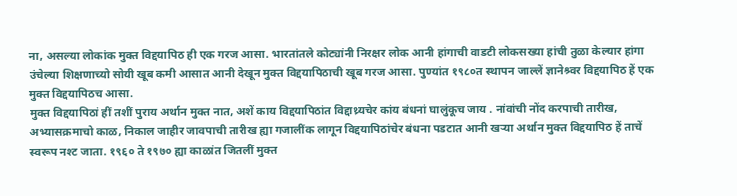ना, असल्या लोकांक मुक्त विद्दयापिठ ही एक गरज आसा. भारतांतले कोट्यांनी निरक्षर लोक आनी हांगाची वाडटी लोकसख्या हांची तुळा केल्यार हांगा उंचेल्या शिक्षणाच्यो सोयी खूब कमी आसात आनी देखून मुक्त विद्दयापिठाची खूब गरज आसा. पुण्यांत १९८०त स्थापन जाल्लें ज्ञानेश्र्वर विद्दयापिठ हें एक मुक्त विद्दयापिठच आसा.
मुक्त विद्दयापिठां हीं तशीं पुराय अर्थान मुक्त नात, अशें काय विद्दयापिठांत विद्दाथ्र्यचेर कांय बंधनां घालुंकूच जाय . नांवांची नोंद करपाची तारीख, अभ्यासक्रमाचो काळ, निकाल जाहीर जावपाची तारीख ह्या गजालींक लागून विद्दयापिठांचेर बंधना पडटात आनी खऱ्या अर्थान मुक्त विद्दयापिठ हें ताचें स्वरूप नश्ट जाता. १९६० ते १९७० ह्या काळांत जितलीं मुक्त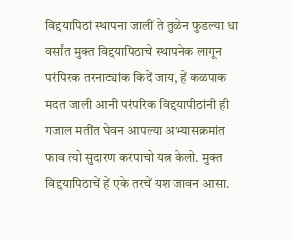विद्दयापिठां स्थापना जालीं ते तुळेन फुडल्या धा वर्सांत मुक्त विद्दयापिठाचे स्थापनेक लागून परंपिरक तरनाट्यांक किदें जाय, हें कळपाक मदत जाली आनी परंपरिक विद्दयापीठांनी ही गजाल मतींत घेवन आपल्या अभ्यासक्रमांत फाव त्यो सुदारण करपाचो यत्न केलो. मुक्त विद्दयापिठाचें हें एके तरचें यश जावन आसा.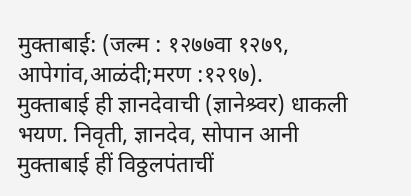मुक्ताबाई: (जल्म : १२७७वा १२७९, आपेगांव,आळंदी;मरण :१२९७).
मुक्ताबाई ही ज्ञानदेवाची (ज्ञानेश्र्वर) धाकली भयण. निवृती, ज्ञानदेव, सोपान आनी मुक्ताबाई हीं विठ्ठलपंताचीं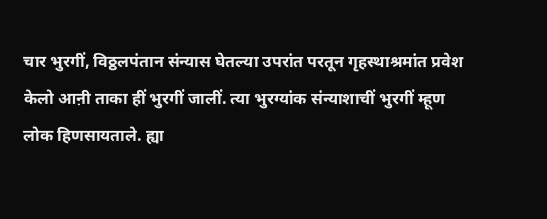चार भुरगीं, विठ्ठलपंतान संन्यास घेतल्या उपरांत परतून गृहस्थाश्रमांत प्रवेश केलो आऩी ताका हीं भुरगीं जालीं. त्या भुरग्यांक संन्याशाचीं भुरगीं म्हूण लोक हिणसायताले. ह्या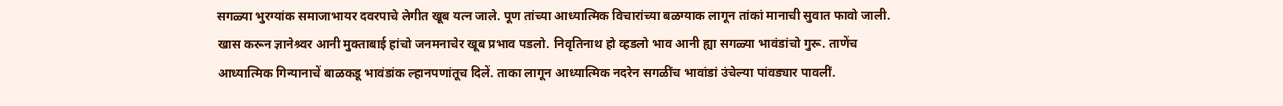सगळ्या भुरग्यांक समाजाभायर दवरपाचे लेगीत खूब यत्न जाले. पूण तांच्या आध्यात्मिक विचारांच्या बळग्याक लागून तांकां मानाची सुवात फावो जाली. खास करून ज्ञानेश्र्वर आनी मुक्ताबाई हांचो जनमनाचेर खूब प्रभाव पडलो. निवृतिनाथ हो व्हडलो भाव आनी ह्या सगळ्या भावंडांचो गुरू. ताणेंच आध्यात्मिक गिन्यानाचें बाळकडू भावंडांक ल्हानपणांतूच दिलें. ताका लागून आध्यात्मिक नदरेन सगळींच भावांडां उंचेल्या पांवड्यार पावलीं.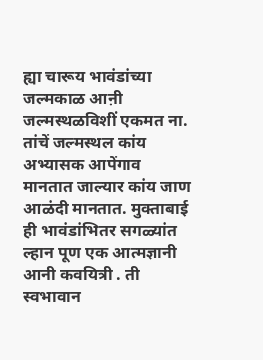ह्या चारूय भावंडांच्या जल्मकाळ आऩी जल्मस्थळविशीं एकमत ना. तांचें जल्मस्थल कांय अभ्यासक आपेंगाव मानतात जाल्यार कांय जाण आळंदी मानतात. मुक्ताबाई ही भावंडांभितर सगळ्यांत ल्हान पूण एक आत्मज्ञानी आनी कवयित्री . ती स्वभावान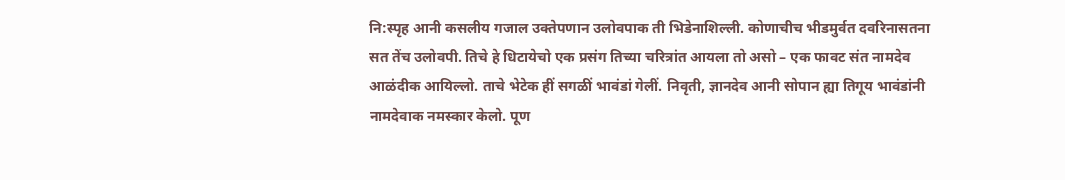नि:स्पृह आनी कसलीय गजाल उक्तेपणान उलोवपाक ती भिडेनाशिल्ली. कोणाचीच भीडमुर्वत दवरिनासतना सत तेंच उलोवपी. तिचे हे धिटायेचो एक प्रसंग तिच्या चरित्रांत आयला तो असो – एक फावट संत नामदेव आळंदीक आयिल्लो. ताचे भेटेक हीं सगळीं भावंडां गेलीं. निवृती, ज्ञानदेव आनी सोपान ह्या तिगूय भावंडांनी नामदेवाक नमस्कार केलो. पूण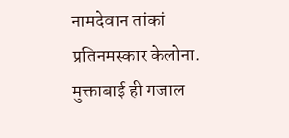नामदेवान तांकां प्रतिनमस्कार केलोना. मुक्ताबाई ही गजाल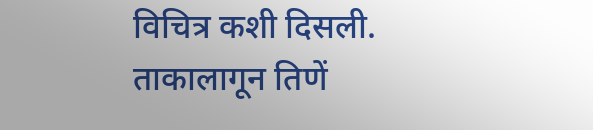विचित्र कशी दिसली. ताकालागून तिणें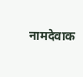नामदेवाक